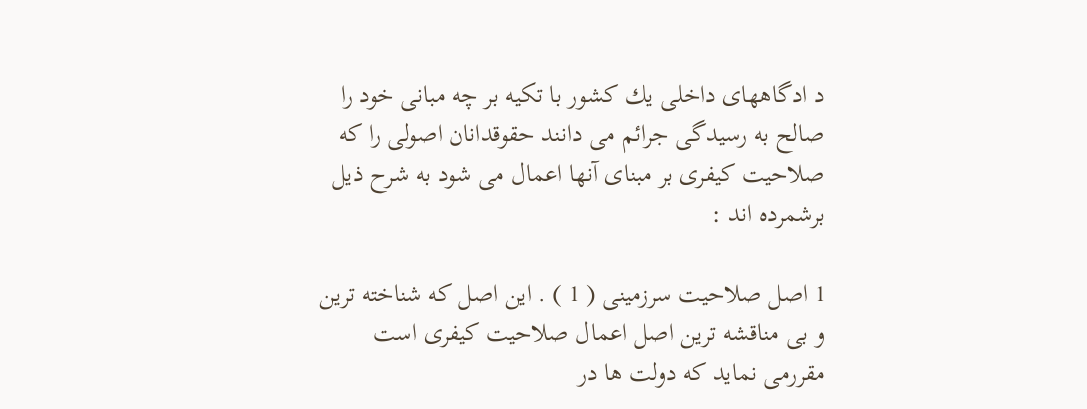د ادگاههای داخلی یك كشور با تكیه بر چه مبانی خود را صالح به رسیدگی جرائم می دانند حقوقدانان اصولی را كه صلاحیت كیفری بر مبنای آنها اعمال می شود به شرح ذیل برشمرده اند :

1 اصل صلاحیت سرزمینی ( 1 ) . این اصل كه شناخته ترین و بی مناقشه ترین اصل اعمال صلاحیت كیفری است مقررمی نماید كه دولت ها در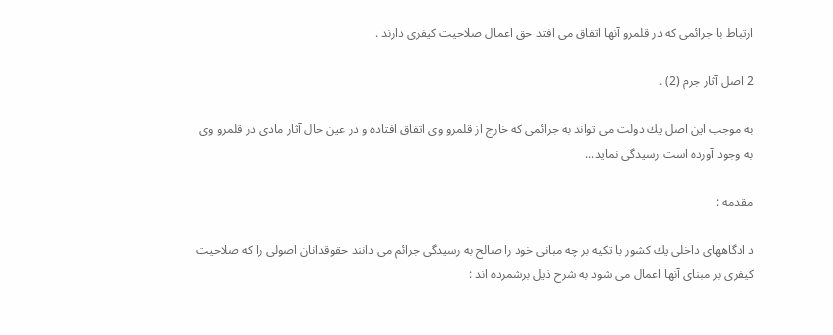ارتباط با جرائمی كه در قلمرو آنها اتفاق می افتد حق اعمال صلاحیت كیفری دارند .

2 اصل آثار جرم (2) .

به موجب این اصل یك دولت می تواند به جرائمی كه خارج از قلمرو وی اتفاق افتاده و در عین حال آثار مادی در قلمرو وی به وجود آورده است رسیدگی نماید...

مقدمه :

د ادگاههای داخلی یك كشور با تكیه بر چه مبانی خود را صالح به رسیدگی جرائم می دانند حقوقدانان اصولی را كه صلاحیت كیفری بر مبنای آنها اعمال می شود به شرح ذیل برشمرده اند :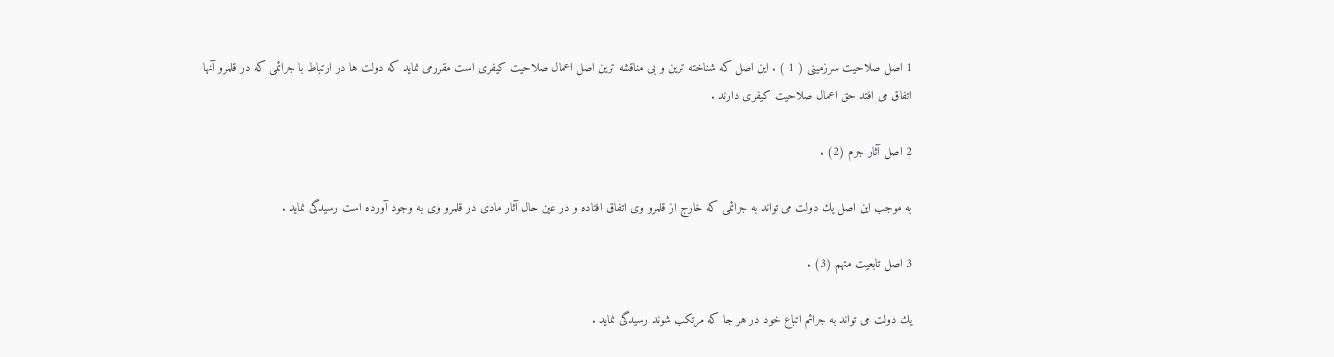1 اصل صلاحیت سرزمینی ( 1 ) . این اصل كه شناخته ترین و بی مناقشه ترین اصل اعمال صلاحیت كیفری است مقررمی نماید كه دولت ها در ارتباط با جرائمی كه در قلمرو آنها اتفاق می افتد حق اعمال صلاحیت كیفری دارند .

2 اصل آثار جرم (2) .

به موجب این اصل یك دولت می تواند به جرائمی كه خارج از قلمرو وی اتفاق افتاده و در عین حال آثار مادی در قلمرو وی به وجود آورده است رسیدگی نماید .

3 اصل تابعیت متهم (3) .

یك دولت می تواند به جرائم اتباع خود در هر جا كه مرتكب شوند رسیدگی نماید .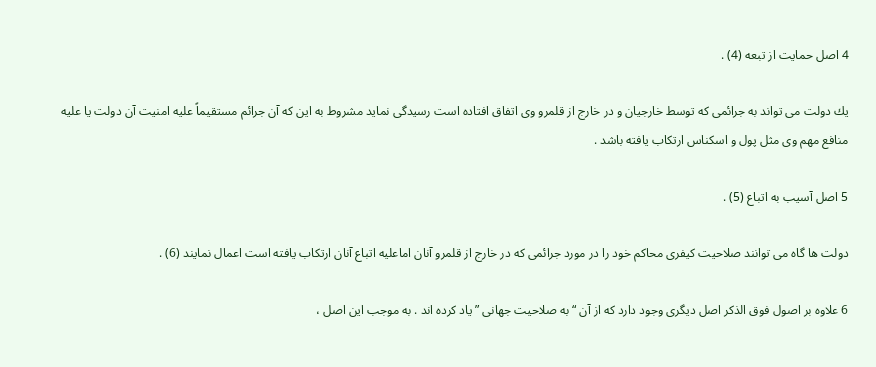4 اصل حمایت از تبعه (4) .

یك دولت می تواند به جرائمی كه توسط خارجیان و در خارج از قلمرو وی اتفاق افتاده است رسیدگی نماید مشروط به این كه آن جرائم مستقیماً علیه امنیت آن دولت یا علیه منافع مهم وی مثل پول و اسكناس ارتكاب یافته باشد .

5 اصل آسیب به اتباع (5) .

دولت ها گاه می توانند صلاحیت كیفری محاكم خود را در مورد جرائمی كه در خارج از قلمرو آنان اماعلیه اتباع آنان ارتكاب یافته است اعمال نمایند (6) .

6 علاوه بر اصول فوق الذكر اصل دیگری وجود دارد كه از آن “ به صلاحیت جهانی ” یاد كرده اند . به موجب این اصل ،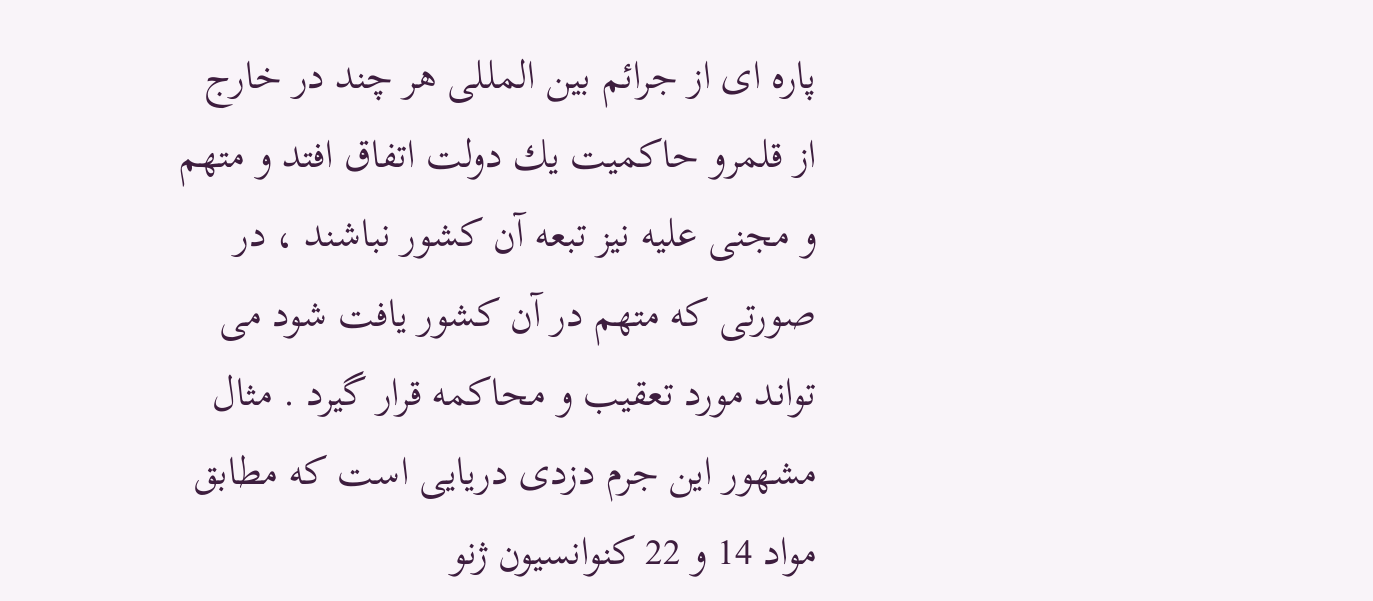پاره ای از جرائم بین المللی هر چند در خارج از قلمرو حاكمیت یك دولت اتفاق افتد و متهم و مجنی علیه نیز تبعه آن كشور نباشند ، در صورتی كه متهم در آن كشور یافت شود می تواند مورد تعقیب و محاكمه قرار گیرد . مثال مشهور این جرم دزدی دریایی است كه مطابق مواد 14 و 22 كنوانسیون ژنو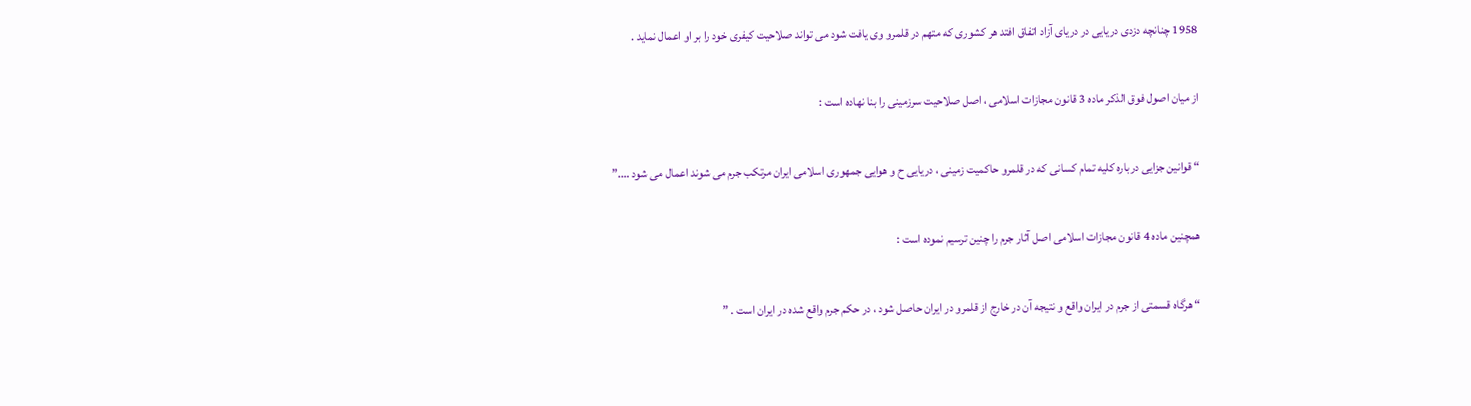1958 چنانچه دزدی دریایی در دریای آزاد اتفاق افتد هر كشوری كه متهم در قلمرو وی یافت شود می تواند صلاحیت كیفری خود را بر او اعمال نماید .

از میان اصول فوق الذكر ماده 3 قانون مجازات اسلامی ، اصل صلاحیت سرزمینی را بنا نهاده است :

“ قوانین جزایی درباره كلیه تمام كسانی كه در قلمرو حاكمیت زمینی ، دریایی ح و هوایی جمهوری اسلامی ایران مرتكب جرم می شوند اعمال می شود ….”

همچنین ماده 4 قانون مجازات اسلامی اصل آثار جرم را چنین ترسیم نموده است :

“ هرگاه قسمتی از جرم در ایران واقع و نتیجه آن در خارج از قلمرو در ایران حاصل شود ، در حكم جرم واقع شده در ایران است . ”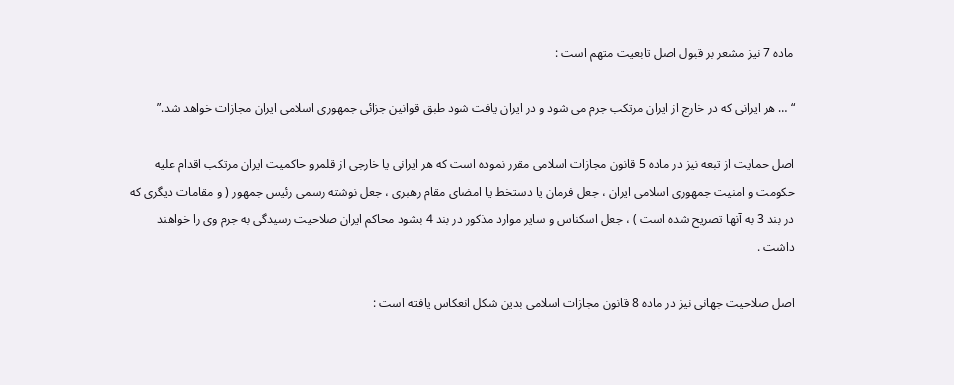ماده 7 نیز مشعر بر قبول اصل تابعیت متهم است :

“ … هر ایرانی كه در خارج از ایران مرتكب جرم می شود و در ایران یافت شود طبق قوانین جزائی جمهوری اسلامی ایران مجازات خواهد شد.”

اصل حمایت از تبعه نیز در ماده 5 قانون مجازات اسلامی مقرر نموده است كه هر ایرانی یا خارجی از قلمرو حاكمیت ایران مرتكب اقدام علیه حكومت و امنیت جمهوری اسلامی ایران ، جعل فرمان یا دستخط یا امضای مقام رهبری ، جعل نوشته رسمی رئیس جمهور ( و مقامات دیگری كه در بند 3 به آنها تصریح شده است ) ، جعل اسكناس و سایر موارد مذكور در بند 4 بشود محاكم ایران صلاحیت رسیدگی به جرم وی را خواهند داشت .

اصل صلاحیت جهانی نیز در ماده 8 قانون مجازات اسلامی بدین شكل انعكاس یافته است :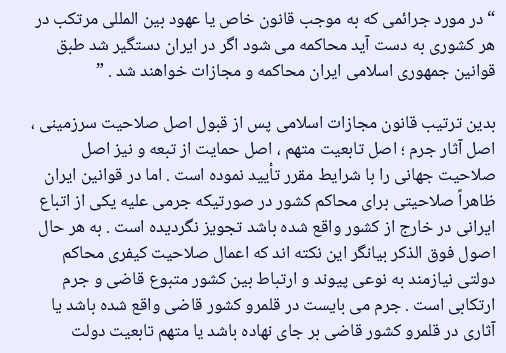“در مورد جرائمی كه به موجب قانون خاص یا عهود بین المللی مرتكب در هر كشوری به دست آید محاكمه می شود اگر در ایران دستگیر شد طبق قوانین جمهوری اسلامی ایران محاكمه و مجازات خواهند شد . ”

بدین ترتیب قانون مجازات اسلامی پس از قبول اصل صلاحیت سرزمینی ، اصل آثار جرم ؛ اصل تابعیت متهم ، اصل حمایت از تبعه و نیز اصل صلاحیت جهانی را با شرایط مقرر تأیید نموده است . اما در قوانین ایران ظاهراً صلاحیتی برای محاكم كشور در صورتیكه جرمی علیه یكی از اتباع ایرانی در خارج از كشور واقع شده باشد تجویز نگردیده است . به هر حال اصول فوق الذكر بیانگر این نكته اند كه اعمال صلاحیت كیفری محاكم دولتی نیازمند به نوعی پیوند و ارتباط بین كشور متبوع قاضی و جرم ارتكابی است . جرم می بایست در قلمرو كشور قاضی واقع شده باشد یا آثاری در قلمرو كشور قاضی بر جای نهاده باشد یا متهم تابعیت دولت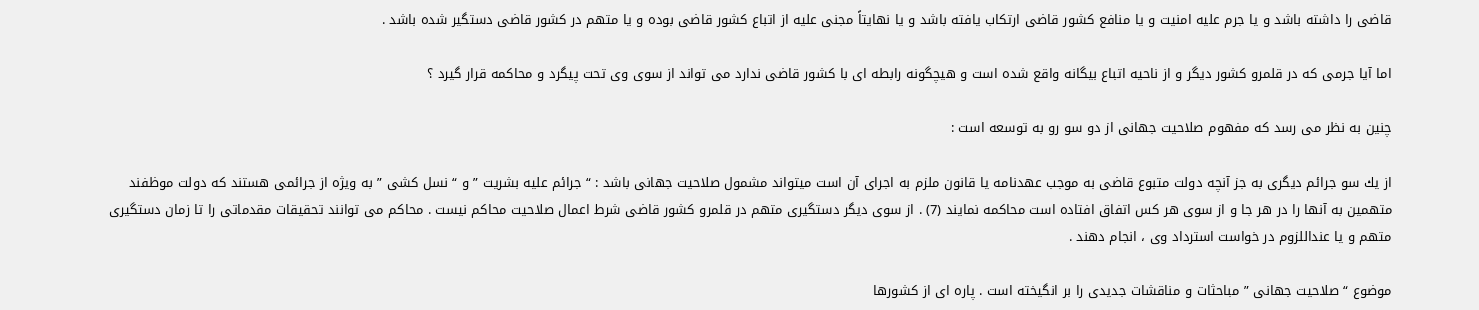قاضی را داشته باشد و یا جرم علیه امنیت و یا منافع كشور قاضی ارتكاب یافته باشد و یا نهایتاً مجنی علیه از اتباع كشور قاضی بوده و یا متهم در كشور قاضی دستگیر شده باشد .

اما آیا جرمی كه در قلمرو كشور دیگر و از ناحیه اتباع بیگانه واقع شده است و هیچگونه رابطه ای با كشور قاضی ندارد می تواند از سوی وی تحت پیگرد و محاكمه قرار گیرد ؟

چنین به نظر می رسد كه مفهوم صلاحیت جهانی از دو سو رو به توسعه است :

از یك سو جرائم دیگری به جز آنچه دولت متبوع قاضی به موجب عهدنامه یا قانون ملزم به اجرای آن است میتواند مشمول صلاحیت جهانی باشد : “ جرائم علیه بشریت ” و “ نسل كشی ” به ویژه از جرائمی هستند كه دولت موظفند متهمین به آنها را در هر جا و از سوی هر كس اتفاق افتاده است محاكمه نمایند (7) . از سوی دیگر دستگیری متهم در قلمرو كشور قاضی شرط اعمال صلاحیت محاكم نیست . محاكم می توانند تحقیقات مقدماتی را تا زمان دستگیری متهم و یا عنداللزوم در خواست استرداد وی ، انجام دهند .

موضوع “ صلاحیت جهانی ” مباحثات و مناقشات جدیدی را بر انگیخته است . پاره ای از كشورها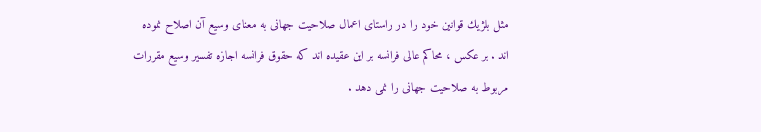مثل بلژیك قوانین خود را در راستای اعمال صلاحیت جهانی به معنای وسیع آن اصلاح نموده اند . بر عكس ، محاكم عالی فرانسه بر این عقیده اند كه حقوق فرانسه اجازه تفسیر وسیع مقررات مربوط به صلاحیت جهانی را نمی دهد .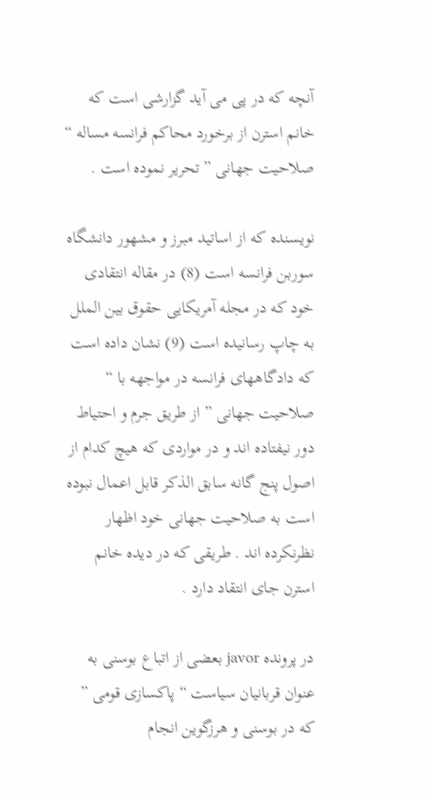آنچه كه در پی می آید گزارشی است كه خانم استرن از برخورد محاكم فرانسه مساله “ صلاحیت جهانی ” تحریر نموده است .

نویسنده كه از اساتید مبرز و مشهور دانشگاه سوربن فرانسه است (8) در مقاله انتقادی خود كه در مجله آمریكایی حقوق بین الملل به چاپ رسانیده است (9) نشان داده است كه دادگاههای فرانسه در مواجهه با “ صلاحیت جهانی ” از طریق جرم و احتیاط دور نیفتاده اند و در مواردی كه هیچ كدام از اصول پنج گانه سابق الذكر قابل اعمال نبوده است به صلاحیت جهانی خود اظهار نظرنكرده اند . طریقی كه در دیده خانم استرن جای انتقاد دارد .

در پرونده javor بعضی از اتباع بوسنی به عنوان قربانیان سیاست “ پاكسازی قومی ” كه در بوسنی و هرزگوین انجام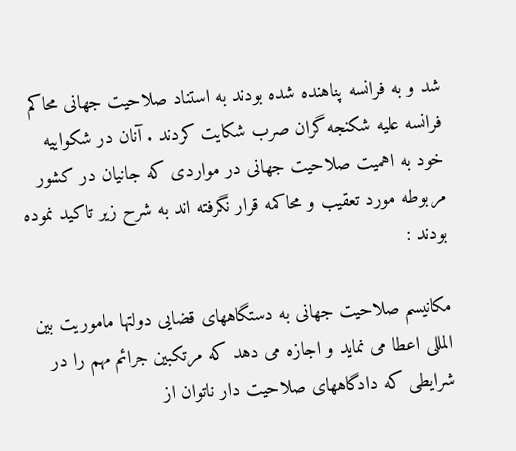شد و به فرانسه پناهنده شده بودند به استناد صلاحیت جهانی محاكم فرانسه علیه شكنجه گران صرب شكایت كردند . آنان در شكواییه خود به اهمیت صلاحیت جهانی در مواردی كه جانیان در كشور مربوطه مورد تعقیب و محاكمه قرار نگرفته اند به شرح زیر تاكید نموده بودند :

مكانیسم صلاحیت جهانی به دستگاههای قضایی دولتها ماموریت بین المللی اعطا می نماید و اجازه می دهد كه مرتكبین جرائم مهم را در شرایطی كه دادگاههای صلاحیت دار ناتوان از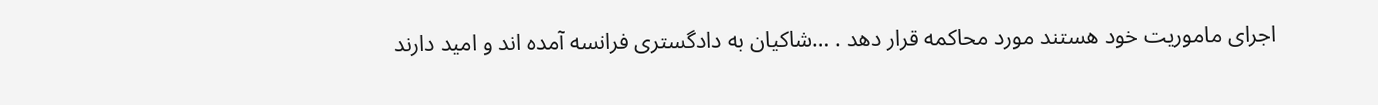اجرای ماموریت خود هستند مورد محاكمه قرار دهد . …شاكیان به دادگستری فرانسه آمده اند و امید دارند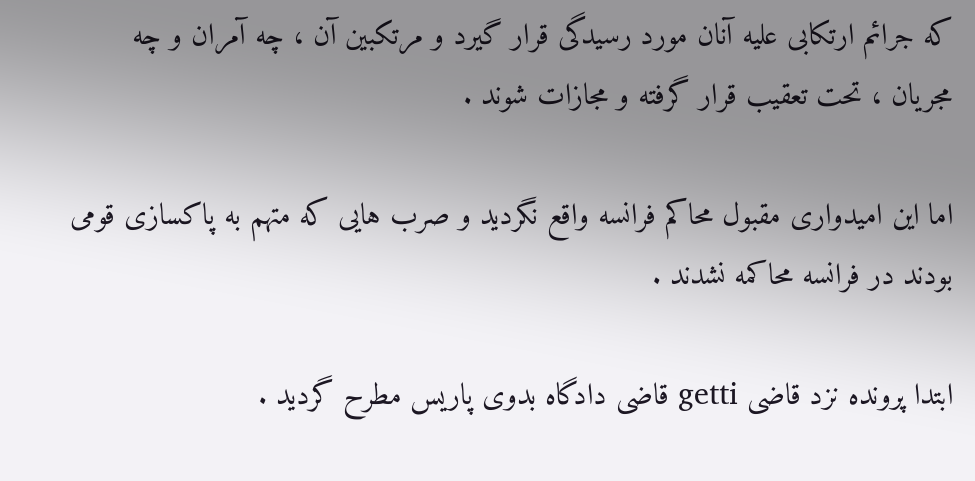كه جرائم ارتكابی علیه آنان مورد رسیدگی قرار گیرد و مرتكبین آن ، چه آمران و چه مجریان ، تحت تعقیب قرار گرفته و مجازات شوند .

اما این امیدواری مقبول محاكم فرانسه واقع نگردید و صرب هایی كه متهم به پاكسازی قومی بودند در فرانسه محاكمه نشدند .

ابتدا پرونده نزد قاضی getti قاضی دادگاه بدوی پاریس مطرح گردید .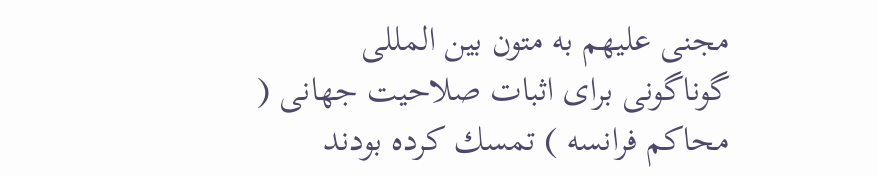مجنی علیهم به متون بین المللی گوناگونی برای اثبات صلاحیت جهانی ( محاكم فرانسه ) تمسك كرده بودند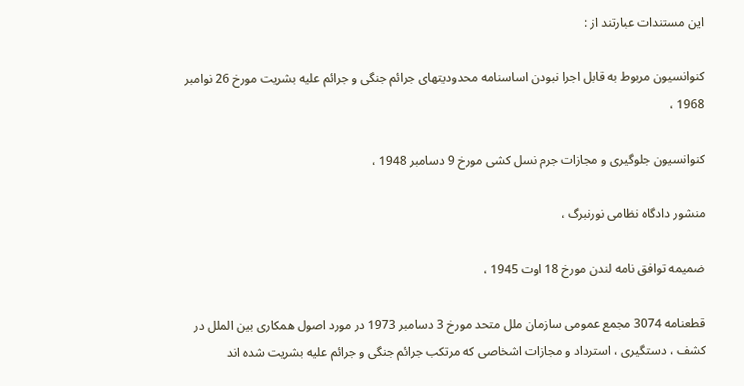این مستندات عبارتند از :

كنوانسیون مربوط به قابل اجرا نبودن اساسنامه محدودیتهای جرائم جنگی و جرائم علیه بشریت مورخ 26 نوامبر 1968 ،

كنوانسیون جلوگیری و مجازات جرم نسل كشی مورخ 9 دسامبر 1948 ،

منشور دادگاه نظامی نورنبرگ ،

ضمیمه توافق نامه لندن مورخ 18 اوت 1945 ،

قطعنامه 3074 مجمع عمومی سازمان ملل متحد مورخ 3 دسامبر 1973 در مورد اصول همكاری بین الملل در كشف ، دستگیری ، استرداد و مجازات اشخاصی كه مرتكب جرائم جنگی و جرائم علیه بشریت شده اند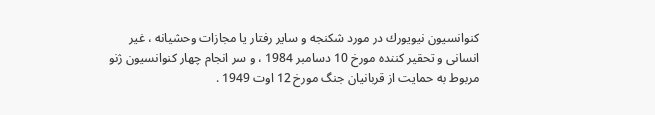كنوانسیون نیویورك در مورد شكنجه و سایر رفتار یا مجازات وحشیانه ، غیر انسانی و تحقیر كننده مورخ 10 دسامبر 1984 ، و سر انجام چهار كنوانسیون ژنو مربوط به حمایت از قربانیان جنگ مورخ 12 اوت 1949 .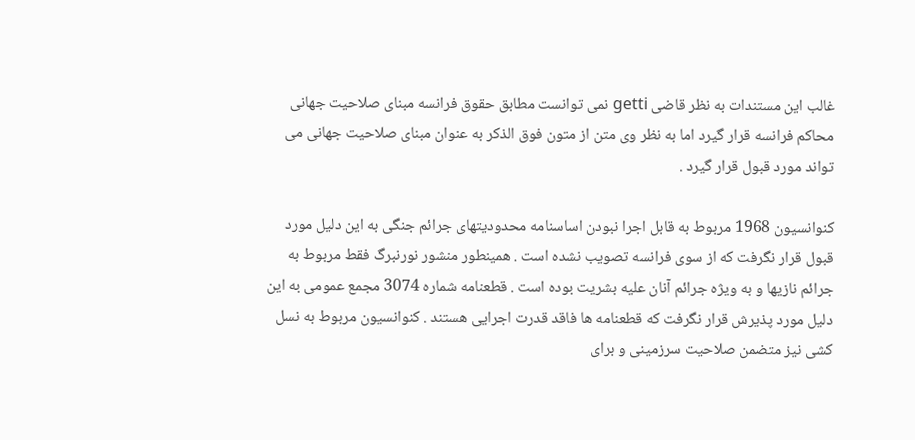غالب این مستندات به نظر قاضی getti نمی توانست مطابق حقوق فرانسه مبنای صلاحیت جهانی محاكم فرانسه قرار گیرد اما به نظر وی متن از متون فوق الذكر به عنوان مبنای صلاحیت جهانی می تواند مورد قبول قرار گیرد .

كنوانسیون 1968 مربوط به قابل اجرا نبودن اساسنامه محدودیتهای جرائم جنگی به این دلیل مورد قبول قرار نگرفت كه از سوی فرانسه تصویب نشده است . همینطور منشور نورنبرگ فقط مربوط به جرائم نازیها و به ویژه جرائم آنان علیه بشریت بوده است . قطعنامه شماره 3074 مجمع عمومی به این دلیل مورد پذیرش قرار نگرفت كه قطعنامه ها فاقد قدرت اجرایی هستند . كنوانسیون مربوط به نسل كشی نیز متضمن صلاحیت سرزمینی و برای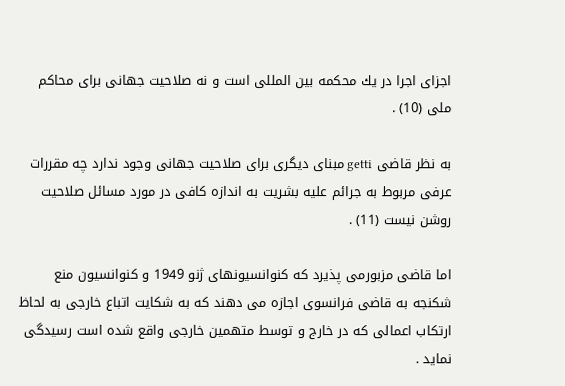اجزای اجرا در یك محكمه بین المللی است و نه صلاحیت جهانی برای محاكم ملی (10) .

به نظر قاضی getti مبنای دیگری برای صلاحیت جهانی وجود ندارد چه مقررات عرفی مربوط به جرائم علیه بشریت به اندازه كافی در مورد مسائل صلاحیت روشن نیست (11) .

اما قاضی مزبورمی پذیرد كه كنوانسیونهای ژنو 1949 و كنوانسیون منع شكنجه به قاضی فرانسوی اجازه می دهند كه به شكایت اتباع خارجی به لحاظ ارتكاب اعمالی كه در خارج و توسط متهمین خارجی واقع شده است رسیدگی نماید .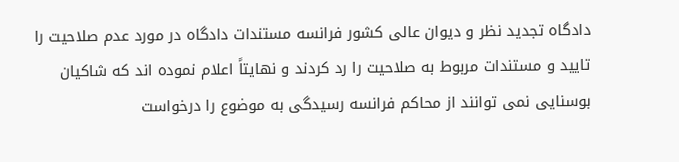دادگاه تجدید نظر و دیوان عالی كشور فرانسه مستندات دادگاه در مورد عدم صلاحیت را تایید و مستندات مربوط به صلاحیت را رد كردند و نهایتاً اعلام نموده اند كه شاكیان بوسنایی نمی توانند از محاكم فرانسه رسیدگی به موضوع را درخواست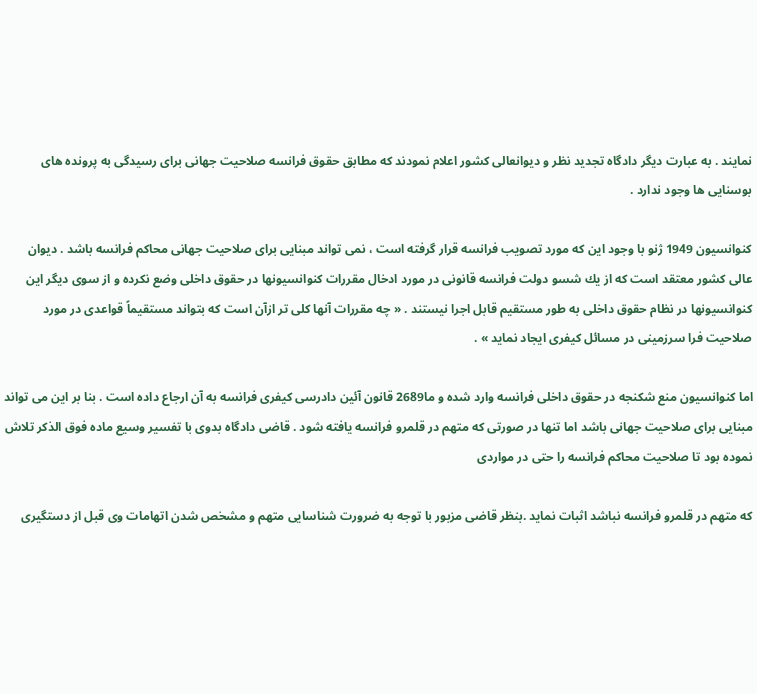نمایند . به عبارت دیگر دادگاه تجدید نظر و دیوانعالی كشور اعلام نمودند كه مطابق حقوق فرانسه صلاحیت جهانی برای رسیدگی به پرونده های بوسنایی ها وجود ندارد .

كنوانسیون 1949 ژنو با وجود این كه مورد تصویب فرانسه قرار گرفته است ، نمی تواند مبنایی برای صلاحیت جهانی محاكم فرانسه باشد . دیوان عالی كشور معتقد است كه از یك شسو دولت فرانسه قانونی در مورد ادخال مقررات كنوانسیونها در حقوق داخلی وضع نكرده و از سوی دیگر این كنوانسیونها در نظام حقوق داخلی به طور مستقیم قابل اجرا نیستند . « چه مقررات آنها كلی تر ازآن است كه بتواند مستقیماً قواعدی در مورد صلاحیت فرا سرزمینی در مسائل كیفری ایجاد نماید » .

اما كنوانسیون منع شكنجه در حقوق داخلی فرانسه وارد شده و ما2689 قانون آئین دادرسی كیفری فرانسه به آن ارجاع داده است . بنا بر این می تواند مبنایی برای صلاحیت جهانی باشد اما تنها در صورتی كه متهم در قلمرو فرانسه یافته شود . قاضی دادگاه بدوی با تفسیر وسیع ماده فوق الذكر تلاش نموده بود تا صلاحیت محاكم فرانسه را حتی در مواردی

كه متهم در قلمرو فرانسه نباشد اثبات نماید .بنظر قاضی مزبور با توجه به ضرورت شناسایی متهم و مشخص شدن اتهامات وی قبل از دستگیری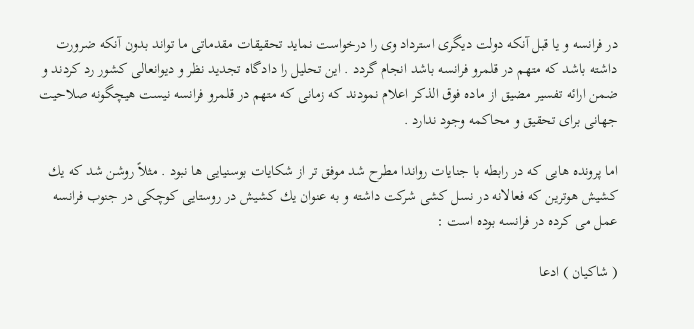در فرانسه و یا قبل آنكه دولت دیگری استرداد وی را درخواست نماید تحقیقات مقدماتی ما تواند بدون آنكه ضرورت داشته باشد كه متهم در قلمرو فرانسه باشد انجام گردد . این تحلیل را دادگاه تجدید نظر و دیوانعالی كشور رد كردند و ضمن ارائه تفسیر مضیق از ماده فوق الذكر اعلام نمودند كه زمانی كه متهم در قلمرو فرانسه نیست هیچگونه صلاحیت جهانی برای تحقیق و محاكمه وجود ندارد .

اما پرونده هایی كه در رابطه با جنایات رواندا مطرح شد موفق تر از شكایات بوسنیایی ها نبود . مثلاً روشن شد كه یك كشیش هوترین كه فعالانه در نسل كشی شركت داشته و به عنوان یك كشیش در روستایی كوچكی در جنوب فرانسه عمل می كرده در فرانسه بوده است :

( شاكیان ) ادعا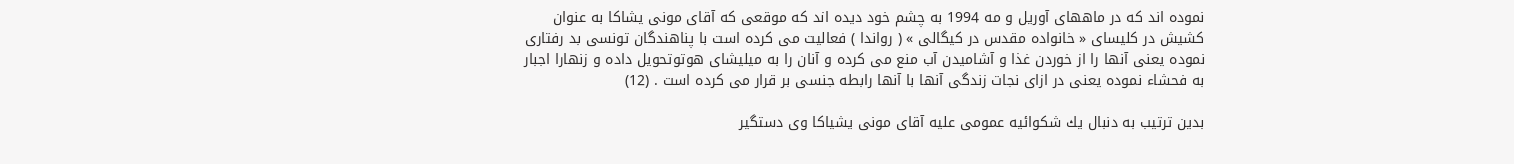نموده اند كه در ماههای آوریل و مه 1994 به چشم خود دیده اند كه موقعی كه آقای مونی یشاكا به عنوان كشیش در كلیسای « خانواده مقدس در كیگالی » ( رواندا ) فعالیت می كرده است با پناهندگان تونسی بد رفتاری نموده یعنی آنها را از خوردن غذا و آشامیدن آب منع می كرده و آنان را به میلیشای هوتوتحویل داده و زنهارا اجبار به فحشاء نموده یعنی در ازای نجات زندگی آنها با آنها رابطه جنسی بر قرار می كرده است . (12)

بدین ترتیب به دنبال یك شكوائیه عمومی علیه آقای مونی یشیاكا وی دستگیر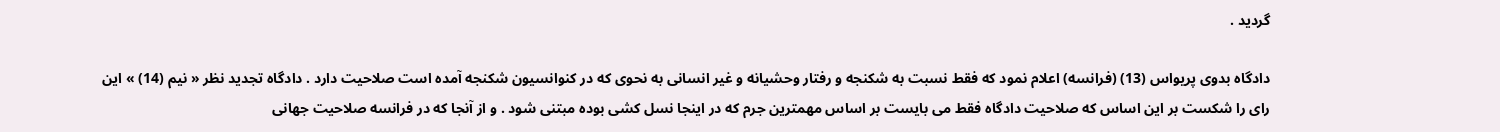گردید .

دادگاه بدوی پریواس (13) (فرانسه) اعلام نمود كه فقط نسبت به شكنجه و رفتار وحشیانه و غیر انسانی به نحوی كه در كنوانسیون شكنجه آمده است صلاحیت دارد . دادگاه تجدید نظر « نیم (14) » این رای را شكست بر این اساس كه صلاحیت دادگاه فقط می بایست بر اساس مهمترین جرم كه در اینجا نسل كشی بوده مبتنی شود . و از آنجا كه در فرانسه صلاحیت جهانی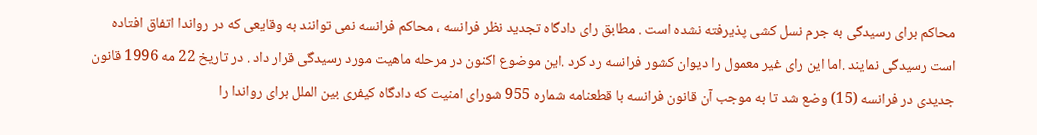محاكم برای رسیدگی به جرم نسل كشی پذیرفته نشده است . مطابق رای دادگاه تجدید نظر فرانسه ، محاكم فرانسه نمی توانند به وقایعی كه در رواندا اتفاق افتاده است رسیدگی نمایند .اما این رای غیر معمول را دیوان كشور فرانسه رد كرد .این موضوع اكنون در مرحله ماهیت مورد رسیدگی قرار داد . در تاریخ 22 مه 1996 قانون جدیدی در فرانسه (15) وضع شد تا به موجب آن قانون فرانسه با قطعنامه شماره 955 شورای امنیت كه دادگاه كیفری بین الملل برای رواندا را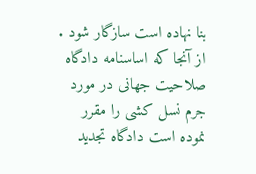بنا نهاده است سازگار شود . از آنجا كه اساسنامه دادگاه صلاحیت جهانی در مورد جرم نسل كشی را مقرر نموده است دادگاه تجدید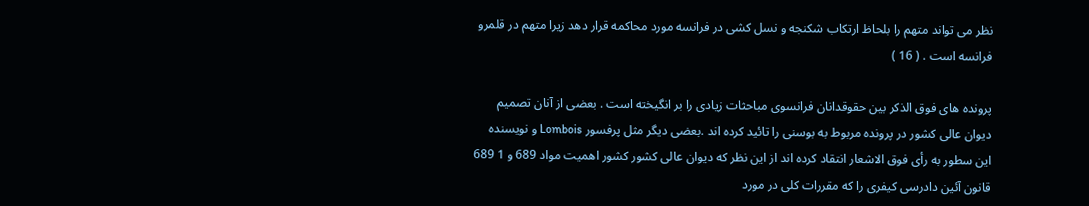نظر می تواند متهم را بلحاظ ارتكاب شكنجه و نسل كشی در فرانسه مورد محاكمه قرار دهد زیرا متهم در قلمرو فرانسه است . ( 16 )

پرونده های فوق الذكر بین حقوقدانان فرانسوی مباحثات زیادی را بر انگیخته است . بعضی از آنان تصمیم دیوان عالی كشور در پرونده مربوط به بوسنی را تائید كرده اند .بعضی دیگر مثل پرفسور Lombois و نویسنده این سطور به رأی فوق الاشعار انتقاد كرده اند از این نظر كه دیوان عالی كشور كشور اهمیت مواد 689 و 1 689 قانون آئین دادرسی كیفری را كه مقررات كلی در مورد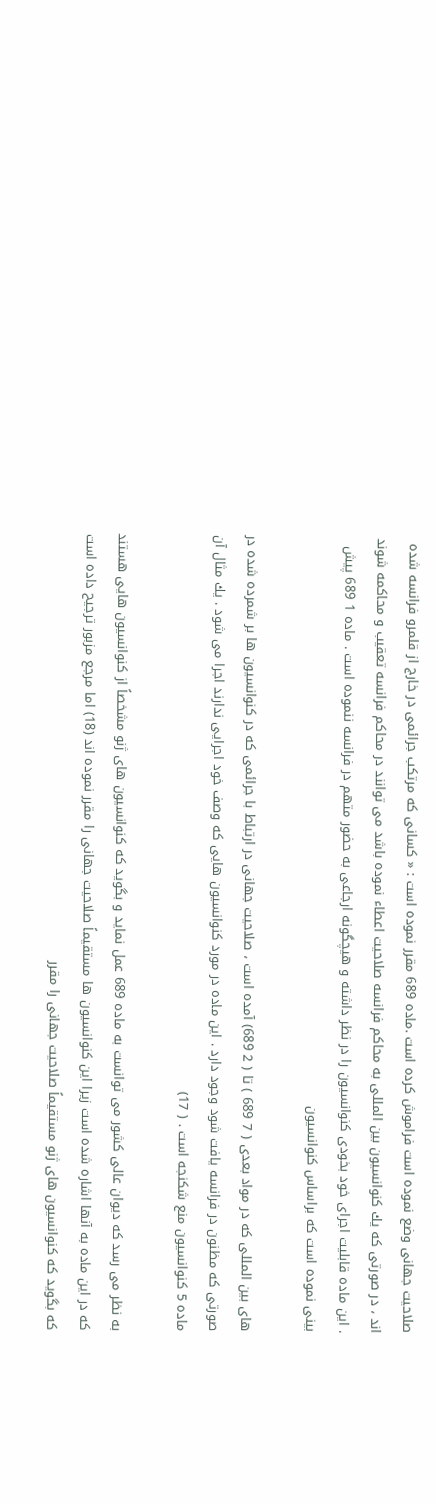صلاحیت جهانی وضع نموده است فراموش كرده است .ماده 689 مقرر نموده است : « كسانی كه مرتكب جرائمی در خارج از قلمرو فرانسه شده اند ، در صورتی كه یك كنوانسیون بین المللی به محاكم فرانسه صلاحیت اعطاء نموده باشد می توانند در محاكم فرانسه تعقیب و محاكمه شوند . این ماده قابلیت اجرای خود بخودی كنوانسیون را در نظر داشته و هیچگونه ارجاعی به حضور متهم در فرانسه ننموده است . ماده 1 689 پیش بینی نموده است كه براساس كنوانسیون

های بین المللی كه در مواد بعدی ( 7 689 ) تا ( 2 689) آمده است ، صلاحیت جهانی در ارتباط با جرائمی كه در كنوانسیون ها بر شمرده شده در صورتی كه مظنون در فرانسه یافت شود وجود دارد . این ماده در مورد كنوانسیون هایی كه وصف خود اجرایی ندارند اجرا می شود . یك مثال آن ماده 5 كنوانسیون منع شكنجه است . ( 17)

به نظر می رسد كه دیوان عالی كشور می توانست به ماده 689 عمل نماید و بگوید كه كنوانسیون های ژنو مشخصاً از كنوانسیون هایی هستند كه در این ماده به آنها اشاره شده است زیرا این كنوانسیون ها مستقیماً صلاحیت جهانی را مقرر نموده اند (18) اما مرجع مزبور ترجیح داده است كه بگوید كه كنوانسیون های ژنو مستقیماً صلاحیت جهانی را مقرر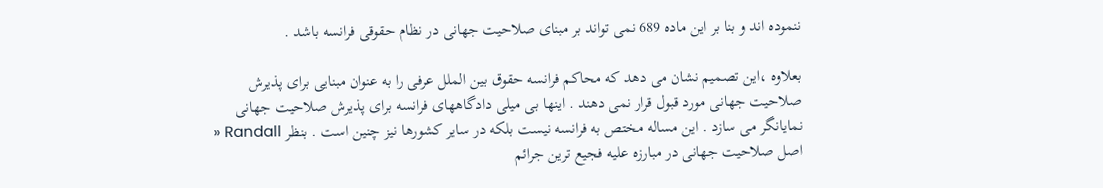ننموده اند و بنا بر این ماده 689 نمی تواند بر مبنای صلاحیت جهانی در نظام حقوقی فرانسه باشد .

بعلاوه ،این تصمیم نشان می دهد كه محاكم فرانسه حقوق بین الملل عرفی را به عنوان مبنایی برای پذیرش صلاحیت جهانی مورد قبول قرار نمی دهند . اینها بی میلی دادگاههای فرانسه برای پذیرش صلاحیت جهانی نمایانگر می سازد . این مساله مختص به فرانسه نیست بلكه در سایر كشورها نیز چنین است . بنظر Randall « اصل صلاحیت جهانی در مبارزه علیه فجیع ترین جرائم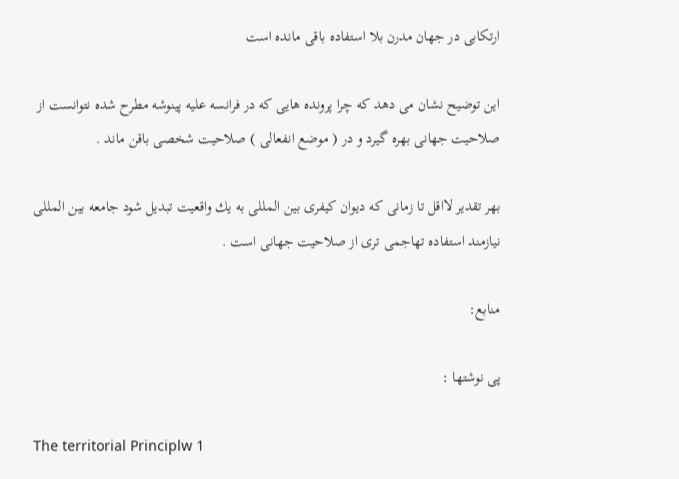ارتكابی در جهان مدرن بلا استفاده باقی مانده است

این توضیح نشان می دهد كه چرا پرونده هایی كه در فرانسه علیه پینوشه مطرح شده نتوانست از صلاحیت جهانی بهره گیرد و در ( موضع انفعالی ) صلاحیت شخصی باقن ماند .

بهر تقدیر لااقل تا زمانی كه دیوان كیفری بین المللی به یك واقعیت تبدیل شود جامعه بین المللی نیازمند استفاده تهاجمی تری از صلاحیت جهانی است .

منابع:

پی نوشتها :

The territorial Principlw 1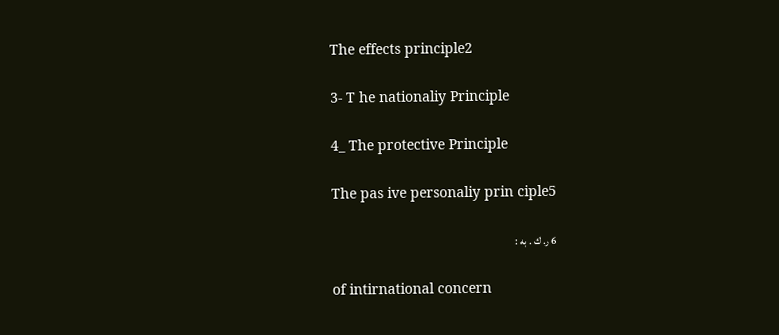The effects principle2

3- T he nationaliy Principle

4_ The protective Principle

The pas ive personaliy prin ciple5

6 ر. ك . به :

of intirnational concern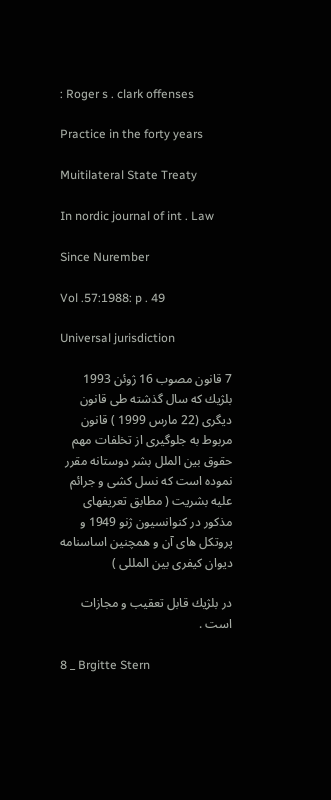: Roger s . clark offenses

Practice in the forty years

Muitilateral State Treaty

In nordic journal of int . Law

Since Nurember

Vol .57:1988: p . 49

Universal jurisdiction

7 قانون مصوب 16 ژوئن 1993 بلژیك كه سال گذشته طی قانون دیگری (22 مارس 1999 ) قانون مربوط به جلوگیری از تخلفات مهم حقوق بین الملل بشر دوستانه مقرر نموده است كه نسل كشی و جرائم علیه بشریت ( مطابق تعریفهای مذكور در كنوانسیون ژنو 1949 و پروتكل های آن و همچنین اساسنامه دیوان كیفری بین المللی )

در بلژیك قابل تعقیب و مجازات است .

8 _ Brgitte Stern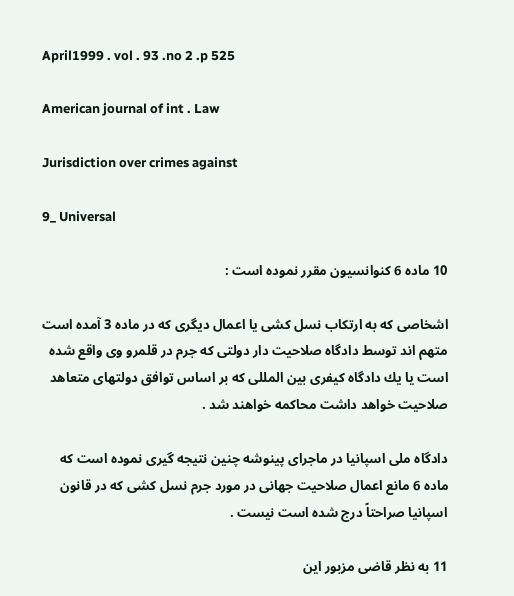April1999 . vol . 93 .no 2 .p 525

American journal of int . Law

Jurisdiction over crimes against

9_ Universal

10 ماده 6 كنوانسیون مقرر نموده است :

اشخاصی كه به ارتكاب نسل كشی یا اعمال دیگری كه در ماده 3 آمده است متهم اند توسط دادگاه صلاحیت دار دولتی كه جرم در قلمرو وی واقع شده است یا یك دادگاه كیفری بین المللی كه بر اساس توافق دولتهای متعاهد صلاحیت خواهد داشت محاكمه خواهند شد .

دادگاه ملی اسپانیا در ماجرای پینوشه چنین نتیجه گیری نموده است كه ماده 6 مانع اعمال صلاحیت جهانی در مورد جرم نسل كشی كه در قانون اسپانیا صراحتاً درج شده است نیست .

11 به نظر قاضی مزبور این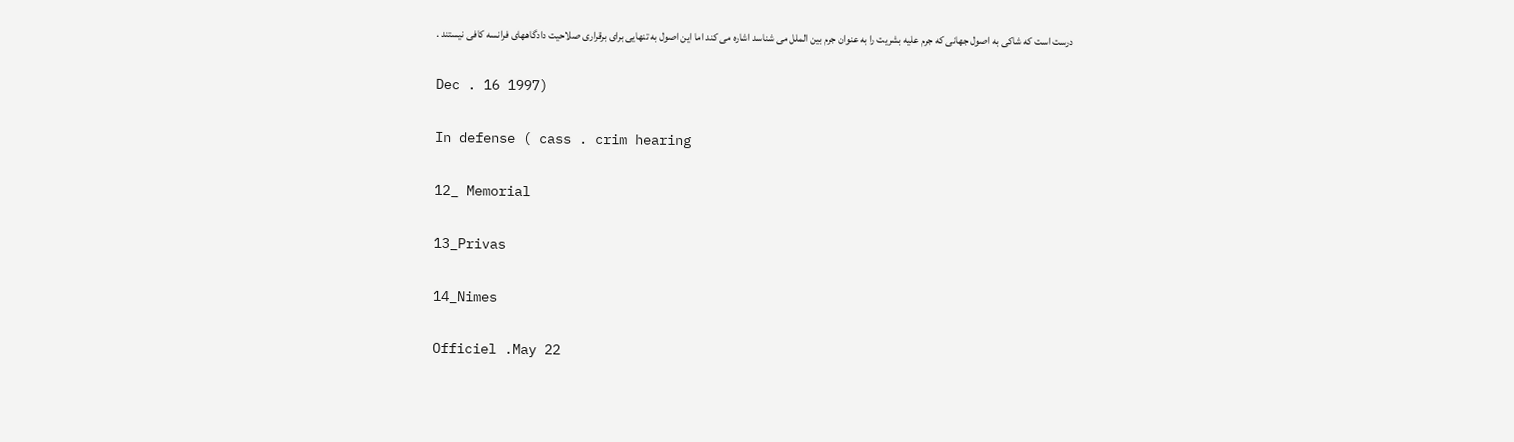درست است كه شاكی به اصول جهانی كه جرم علیه بشریت را به عنوان جرم بین الملل می شناسد اشاره می كند اما این اصول به تنهایی برای برقراری صلاحیت دادگاههای فرانسه كافی نیستند .

Dec . 16 1997)

In defense ( cass . crim hearing

12_ Memorial

13_Privas

14_Nimes

Officiel .May 22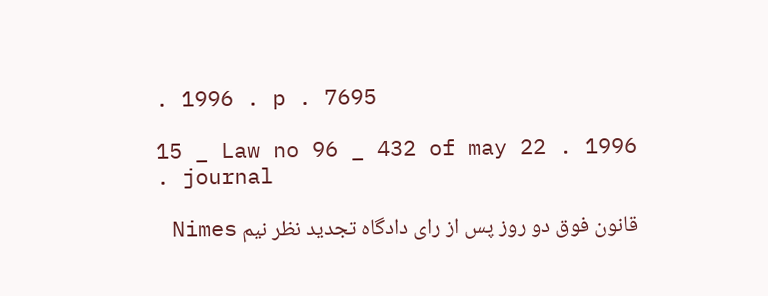. 1996 . p . 7695

15 _ Law no 96 _ 432 of may 22 . 1996 . journal

قانون فوق دو روز پس از رای دادگاه تجدید نظر نیم Nimes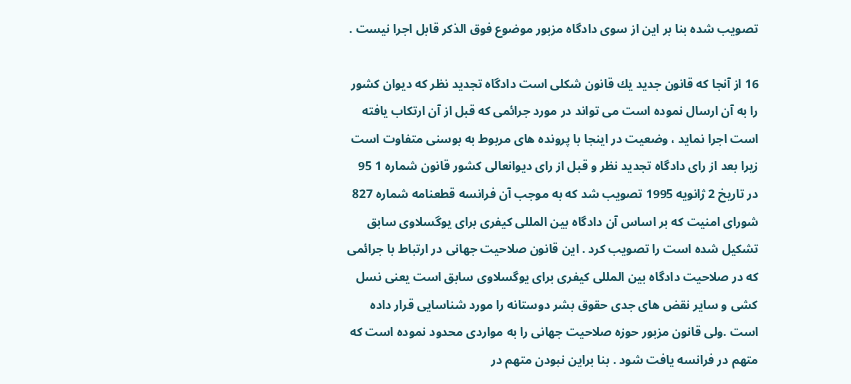تصویب شده بنا بر این از سوی دادگاه مزبور موضوع فوق الذكر قابل اجرا نیست .

16 از آنجا كه قانون جدید یك قانون شكلی است دادگاه تجدید نظر كه دیوان كشور را به آن ارسال نموده است می تواند در مورد جرائمی كه قبل از آن ارتكاب یافته است اجرا نماید ، وضعیت در اینجا با پرونده های مربوط به بوسنی متفاوت است زیرا بعد از رای دادگاه تجدید نظر و قبل از رای دیوانعالی كشور قانون شماره 1 95 در تاریخ 2 ژانویه 1995 تصویب شد كه به موجب آن فرانسه قطعنامه شماره 827 شورای امنیت كه بر اساس آن دادگاه بین المللی كیفری برای یوگسلاوی سابق تشكیل شده است را تصویب كرد . این قانون صلاحیت جهانی در ارتباط با جرائمی كه در صلاحیت دادگاه بین المللی كیفری برای یوگسلاوی سابق است یعنی نسل كشی و سایر نقض های جدی حقوق بشر دوستانه را مورد شناسایی قرار داده است .ولی قانون مزبور حوزه صلاحیت جهانی را به مواردی محدود نموده است كه متهم در فرانسه یافت شود . بنا براین نبودن متهم در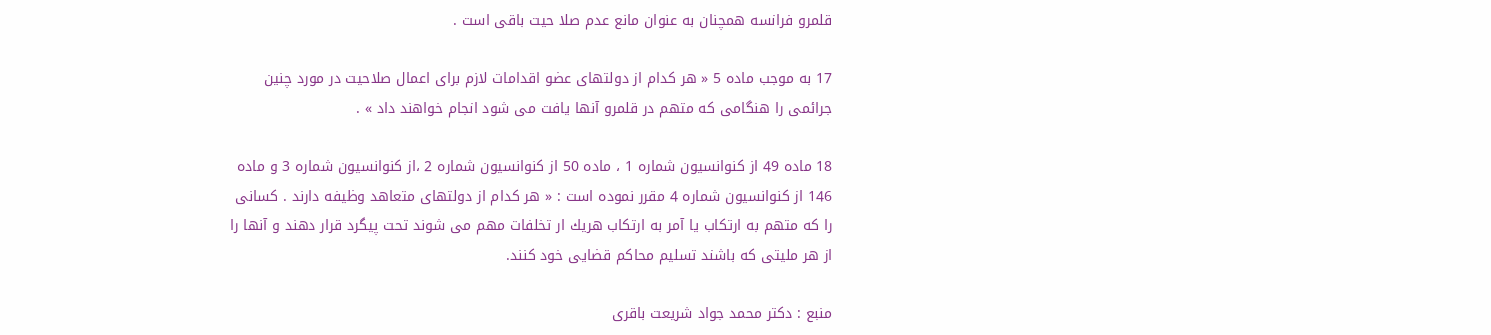قلمرو فرانسه همچنان به عنوان مانع عدم صلا حیت باقی است .

17 به موجب ماده 5 « هر كدام از دولتهای عضو اقدامات لازم برای اعمال صلاحیت در مورد چنین جرائمی را هنگامی كه متهم در قلمرو آنها یافت می شود انجام خواهند داد » .

18 ماده 49 از كنوانسیون شماره 1 ، ماده 50 از كنوانسیون شماره 2 ،از كنوانسیون شماره 3 و ماده 146 از كنوانسیون شماره 4 مقرر نموده است : « هر كدام از دولتهای متعاهد وظیفه دارند . كسانی را كه متهم به ارتكاب یا آمر به ارتكاب هریك ار تخلفات مهم می شوند تحت پیگرد قرار دهند و آنها را از هر ملیتی كه باشند تسلیم محاكم قضایی خود كنند.

منبع : دكتر محمد جواد شریعت باقری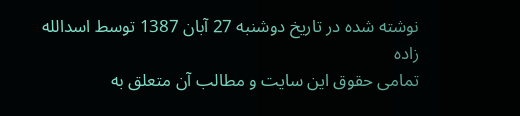نوشته شده در تاریخ دوشنبه 27 آبان 1387 توسط اسدالله‌ زاده
تمامی حقوق این سایت و مطالب آن متعلق به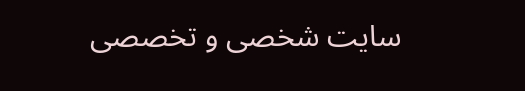سایت شخصی و تخصصی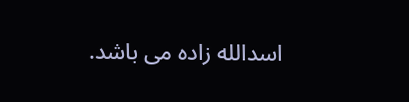اسدالله زاده می باشد.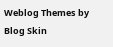Weblog Themes by Blog Skin